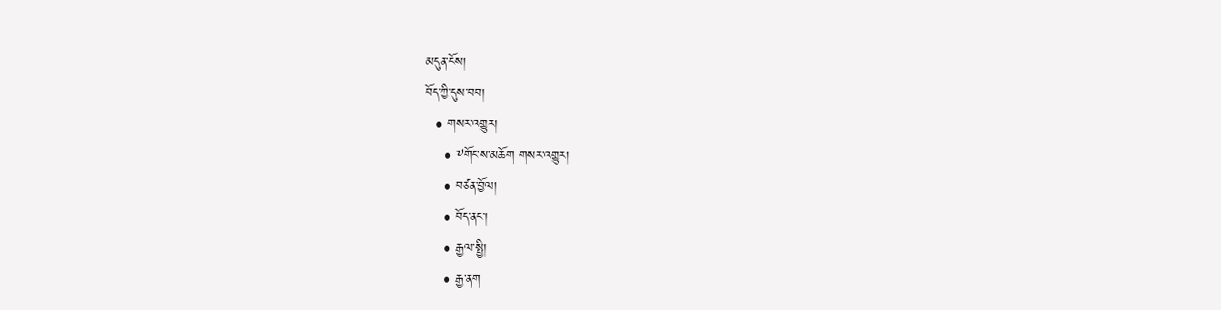མདུན་ངོས།
བོད་ཀྱི་དུས་བབ།
  • གསར་འགྱུར།
    • ༸གོང་ས་མཆོག གསར་འགྱུར།
    • བཙན་བྱོལ།
    • བོད་ནང་།
    • རྒྱལ་སྤྱི།
    • རྒྱ་ནག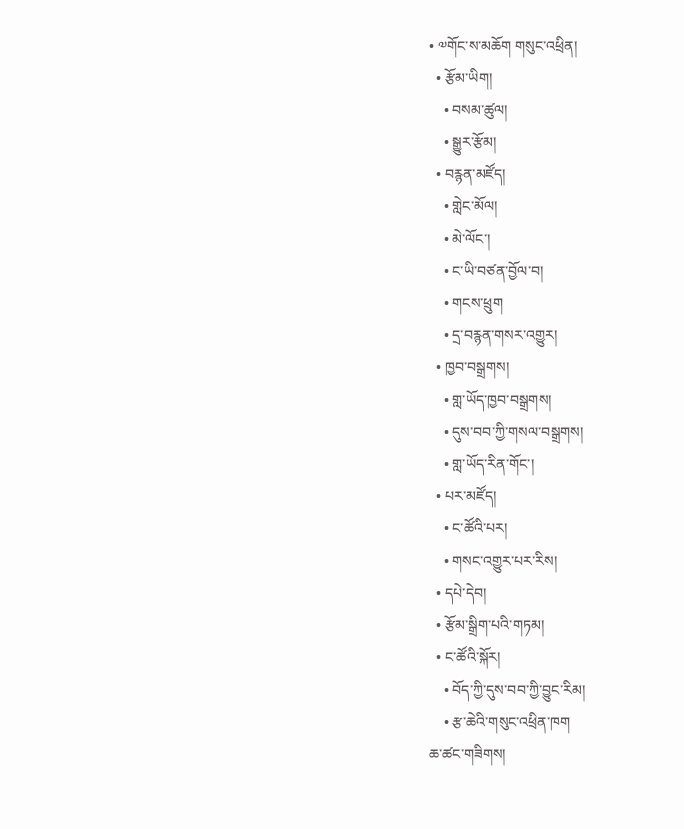• ༧གོང་ས་མཆོག གསུང་འཕྲིན།
  • རྩོམ་ཡིག།
    • བསམ་ཚུལ།
    • སྒྱུར་རྩོམ།
  • བརྙན་མཛོད།
    • གླེང་མོལ།
    • མེ་ལོང་།
    • ང་ཡི་བཙན་བྱོལ་བ།
    • གངས་ཕྲུག
    • དྲ་བརྙན་གསར་འགྱུར།
  • ཁྱབ་བསྒྲགས།
    • གླ་ཡོད་ཁྱབ་བསྒྲགས།
    • དུས་བབ་ཀྱི་གསལ་བསྒྲགས།
    • གླ་ཡོད་རིན་གོང་།
  • པར་མཛོད།
    • ང་ཚོའི་པར།
    • གསང་འགྱུར་པར་རིས།
  • དཔེ་དེབ།
  • རྩོམ་སྒྲིག་པའི་གཏམ།
  • ང་ཚོའི་སྐོར།
    • བོད་ཀྱི་དུས་བབ་ཀྱི་བྱུང་རིམ།
    • རྩ་ཆེའི་གསུང་འཕྲིན་ཁག
ཆ་ཚང་གཟིགས།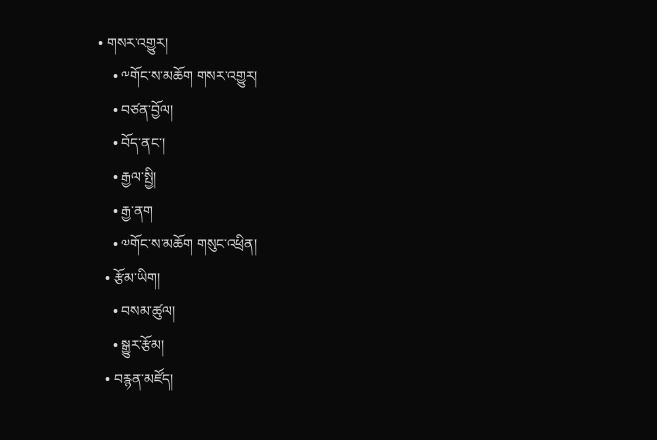• གསར་འགྱུར།
    • ༸གོང་ས་མཆོག གསར་འགྱུར།
    • བཙན་བྱོལ།
    • བོད་ནང་།
    • རྒྱལ་སྤྱི།
    • རྒྱ་ནག
    • ༧གོང་ས་མཆོག གསུང་འཕྲིན།
  • རྩོམ་ཡིག།
    • བསམ་ཚུལ།
    • སྒྱུར་རྩོམ།
  • བརྙན་མཛོད།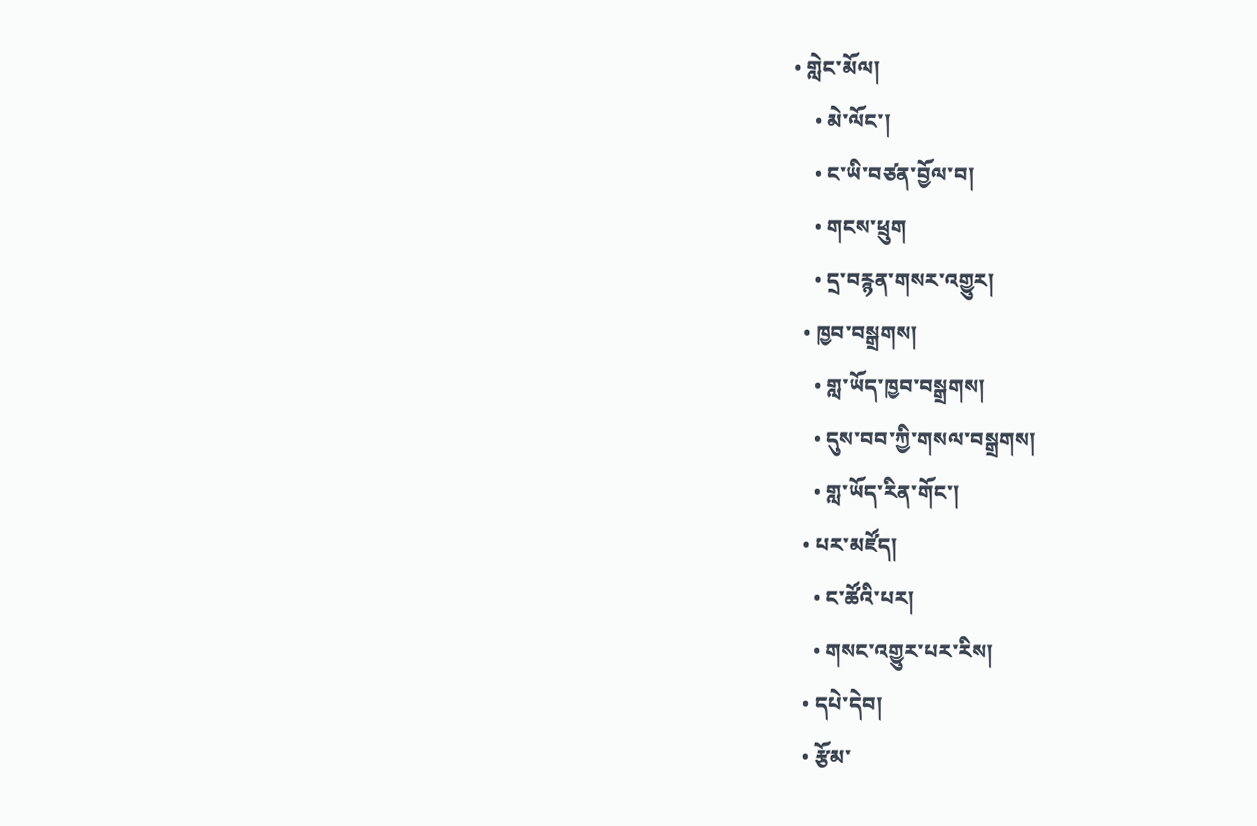• གླེང་མོལ།
    • མེ་ལོང་།
    • ང་ཡི་བཙན་བྱོལ་བ།
    • གངས་ཕྲུག
    • དྲ་བརྙན་གསར་འགྱུར།
  • ཁྱབ་བསྒྲགས།
    • གླ་ཡོད་ཁྱབ་བསྒྲགས།
    • དུས་བབ་ཀྱི་གསལ་བསྒྲགས།
    • གླ་ཡོད་རིན་གོང་།
  • པར་མཛོད།
    • ང་ཚོའི་པར།
    • གསང་འགྱུར་པར་རིས།
  • དཔེ་དེབ།
  • རྩོམ་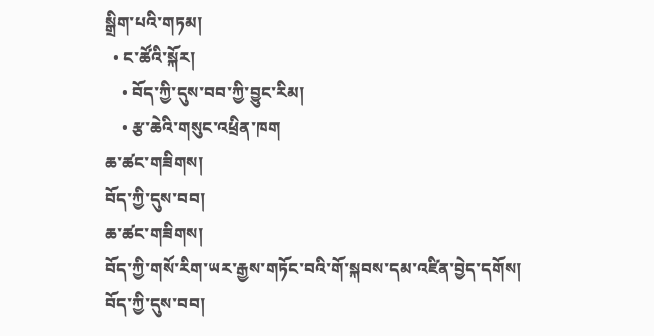སྒྲིག་པའི་གཏམ།
  • ང་ཚོའི་སྐོར།
    • བོད་ཀྱི་དུས་བབ་ཀྱི་བྱུང་རིམ།
    • རྩ་ཆེའི་གསུང་འཕྲིན་ཁག
ཆ་ཚང་གཟིགས།
བོད་ཀྱི་དུས་བབ།
ཆ་ཚང་གཟིགས།
བོད་ཀྱི་གསོ་རིག་ཡར་རྒྱས་གཏོང་བའི་གོ་སྐབས་དམ་འཛིན་བྱེད་དགོས།
བོད་ཀྱི་དུས་བབ།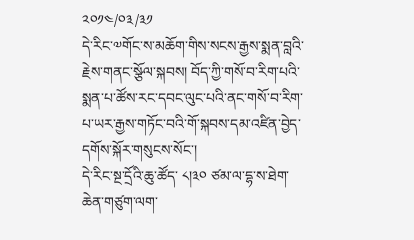༢༠༡༤/༠༣/༣༡
དེ་རིང་༧གོང་ས་མཆོག་གིས་སངས་རྒྱས་སྨན་བླའི་རྗེས་གནང་སྩོལ་སྐབས། བོད་ཀྱི་གསོ་བ་རིག་པའི་སྨན་པ་ཚོས་རང་དབང་ལུང་པའི་ནང་གསོ་བ་རིག་པ་ཡར་རྒྱས་གཏོང་བའི་གོ་སྐབས་དམ་འཛིན་བྱེད་དགོས་སྐོར་གསུངས་སོང་།
དེ་རིང་སྔ་དྲོའི་ཆུ་ཚོད་ ༨།༣༠ ཙམ་ལ་དྷ་ས་ཐེག་ཆེན་གཙུག་ལག་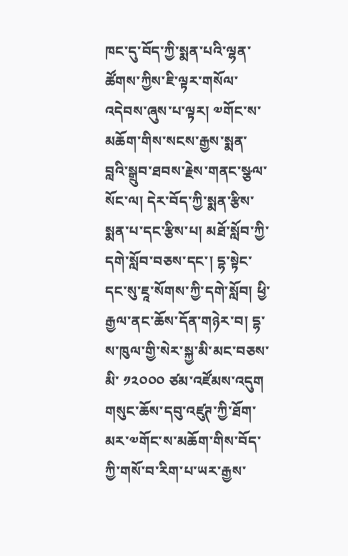ཁང་དུ་བོད་ཀྱི་སྨན་པའི་ལྷན་ཚོགས་ཀྱིས་ཇི་ལྟར་གསོལ་འདེབས་ཞུས་པ་ལྟར། ༧གོང་ས་མཆོག་གིས་སངས་རྒྱས་སྨན་བླའི་སྒྲུབ་ཐབས་རྗེས་གནང་སྩལ་སོང་ལ། དེར་བོད་ཀྱི་སྨན་རྩིས་སྨན་པ་དང་རྩིས་པ། མཐོ་སློབ་ཀྱི་དགེ་སློབ་བཅས་དང་། དྷ་སྟེང་དང་སུ་ཇཱ་སོགས་ཀྱི་དགེ་སློབ། ཕྱི་རྒྱལ་ནང་ཆོས་དོན་གཉེར་བ། དྷ་ས་ཁུལ་གྱི་སེར་སྐྱ་མི་མང་བཅས་མི་ ༡༢༠༠༠ ཙམ་འཛོམས་འདུག
གསུང་ཆོས་དབུ་འཛུཊ་ཀྱི་ཐོག་མར་༧གོང་ས་མཆོག་གིས་བོད་ཀྱི་གསོ་བ་རིག་པ་ཡར་རྒྱས་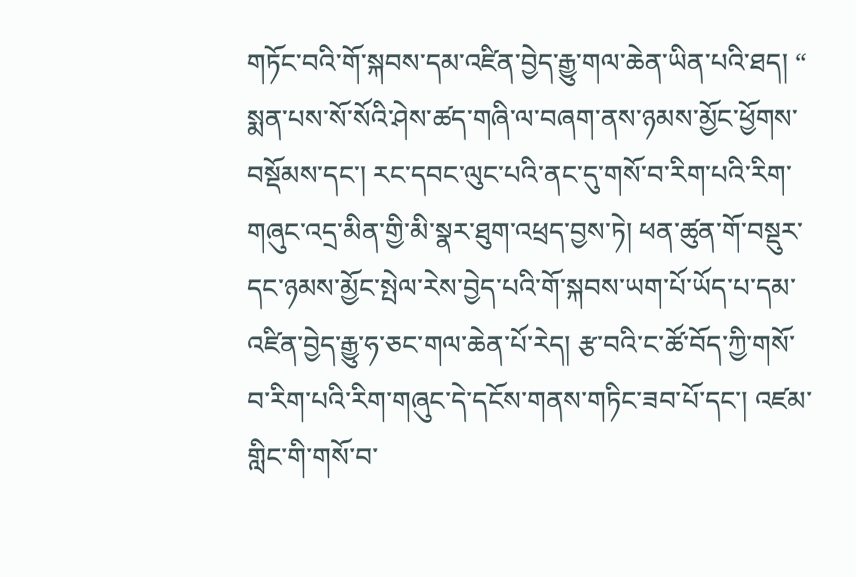གཏོང་བའི་གོ་སྐབས་དམ་འཛིན་བྱེད་རྒྱུ་གལ་ཆེན་ཡིན་པའི་ཐད། “ སྨན་པས་སོ་སོའི་ཤེས་ཚད་གཞི་ལ་བཞག་ནས་ཉམས་མྱོང་ཕྱོགས་བསྡོམས་དང་། རང་དབང་ལུང་པའི་ནང་དུ་གསོ་བ་རིག་པའི་རིག་གཞུང་འདྲ་མིན་གྱི་མི་སྣར་ཐུག་འཕྲད་བྱས་ཏེ། ཕན་ཚུན་གོ་བསྡུར་དང་ཉམས་མྱོང་སྤེལ་རེས་བྱེད་པའི་གོ་སྐབས་ཡག་པོ་ཡོད་པ་དམ་འཛིན་བྱེད་རྒྱུ་ཧ་ཅང་གལ་ཆེན་པོ་རེད། རྩ་བའི་ང་ཚོ་བོད་ཀྱི་གསོ་བ་རིག་པའི་རིག་གཞུང་དེ་དངོས་གནས་གཏིང་ཟབ་པོ་དང་། འཛམ་གླིང་གི་གསོ་བ་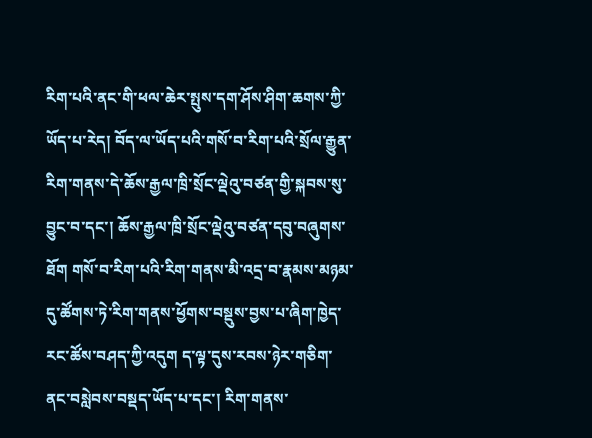རིག་པའི་ནང་གི་ཕལ་ཆེར་སྤུས་དག་ཤོས་ཤིག་ཆགས་ཀྱི་ཡོད་པ་རེད། བོད་ལ་ཡོད་པའི་གསོ་བ་རིག་པའི་སྲོལ་རྒྱུན་རིག་གནས་དེ་ཆོས་རྒྱལ་ཁྲི་སྲོང་ལྡེའུ་བཙན་གྱི་སྐབས་སུ་བྱུང་བ་དང་། ཆོས་རྒྱལ་ཁྲི་སྲོང་ལྡེའུ་བཙན་དབུ་བཞུགས་ཐོག གསོ་བ་རིག་པའི་རིག་གནས་མི་འདྲ་བ་རྣམས་མཉམ་དུ་ཚོགས་ཏེ་རིག་གནས་ཕྱོགས་བསྡུས་བྱས་པ་ཞིག་ཁྱེད་རང་ཚོས་བཤད་ཀྱི་འདུག ད་ལྟ་དུས་རབས་ཉེར་གཅིག་ནང་བསླེབས་བསྡད་ཡོད་པ་དང་། རིག་གནས་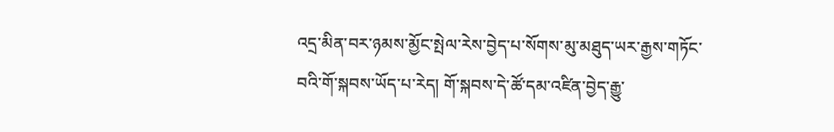འདྲ་མིན་བར་ཉམས་མྱོང་སྤེལ་རེས་བྱེད་པ་སོགས་མུ་མཐུད་ཡར་རྒྱས་གཏོང་བའི་གོ་སྐབས་ཡོད་པ་རེད། གོ་སྐབས་དེ་ཚོ་དམ་འཛིན་བྱེད་རྒྱུ་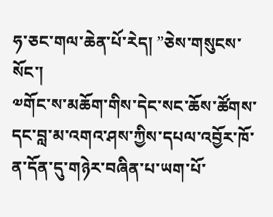ཧ་ཅང་གལ་ཆེན་པོ་རེད། ”ཅེས་གསུངས་སོང་།
༧གོང་ས་མཆོག་གིས་དེང་སང་ཆོས་ཚོགས་དང་བླ་མ་འགའ་ཤས་ཀྱིས་དཔལ་འབྱོར་ཁོ་ན་དོན་དུ་གཉེར་བཞིན་པ་ཡག་པོ་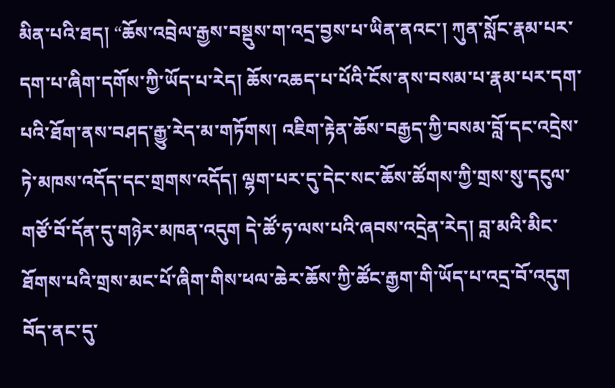མིན་པའི་ཐད། “ཆོས་འབྲེལ་རྒྱས་བསྡུས་ག་འདྲ་བྱས་པ་ཡིན་ནའང་། ཀུན་སློང་རྣམ་པར་དག་པ་ཞིག་དགོས་ཀྱི་ཡོད་པ་རེད། ཆོས་འཆད་པ་པོའི་ངོས་ནས་བསམ་པ་རྣམ་པར་དག་པའི་ཐོག་ནས་བཤད་རྒྱུ་རེད་མ་གཏོགས། འཇིག་རྟེན་ཆོས་བརྒྱད་ཀྱི་བསམ་བློ་དང་འདྲེས་ཏེ་མཁས་འདོད་དང་གྲགས་འདོད། ལྷག་པར་དུ་དེང་སང་ཆོས་ཚོགས་ཀྱི་གྲས་སུ་དངུལ་གཙོ་བོ་དོན་དུ་གཉེར་མཁན་འདུག དེ་ཚོ་ཧ་ལས་པའི་ཞབས་འདྲེན་རེད། བླ་མའི་མིང་ཐོགས་པའི་གྲས་མང་པོ་ཞིག་གིས་ཕལ་ཆེར་ཆོས་ཀྱི་ཚོང་རྒྱག་གི་ཡོད་པ་འདྲ་བོ་འདུག བོད་ནང་དུ་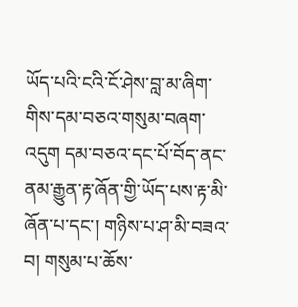ཡོད་པའི་ངའི་ངོ་ཤེས་བླ་མ་ཞིག་གིས་དམ་བཅའ་གསུམ་བཞག་འདུག དམ་བཅའ་དང་པོ་བོད་ནང་ནམ་རྒྱུན་རྟ་ཞོན་གྱི་ཡོད་པས་རྟ་མི་ཞོན་པ་དང་། གཉིས་པ་ཤ་མི་བཟའ་བ། གསུམ་པ་ཆོས་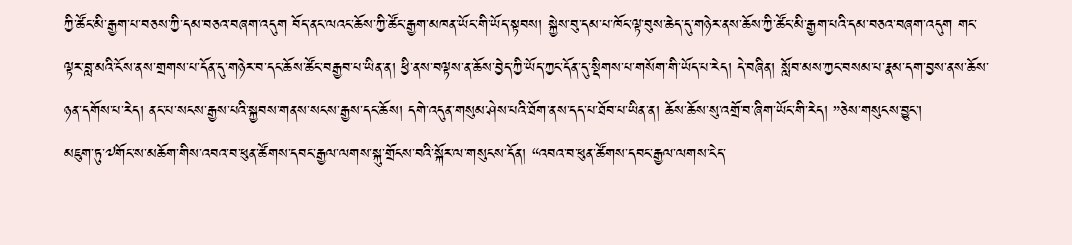ཀྱི་ཚོང་མི་རྒྱག་པ་བཅས་ཀྱི་དམ་བཅའ་བཞག་འདུག བོད་ནང་ལའང་ཆོས་ཀྱི་ཚོང་རྒྱག་མཁན་ཡོང་གི་ཡོད་སྟབས། སྐྱེས་བུ་དམ་པ་ཁོང་ལྟ་བུས་ཆེད་དུ་གཉེར་ནས་ཆོས་ཀྱི་ཚོང་མི་རྒྱག་པའི་དམ་བཅའ་བཞག་འདུག གང་ལྟར་བླ་མའི་ངོས་ནས་གྲགས་པ་དོན་དུ་གཉེར་བ་དང་ཆོས་ཚོང་བརྒྱབ་པ་ཡིན་ན། ཕྱི་ནས་བལྟས་ན་ཆོས་བྱེད་ཀྱི་ཡོད་ཀྱང་དོན་དུ་སྡིགས་པ་གསོག་གི་ཡོད་པ་རེད། དེ་བཞིན། སློབ་མས་ཀྱང་བསམ་པ་རྣམ་དག་བྱས་ནས་ཆོས་ཉན་དགོས་པ་རེད། ནང་པ་སངས་རྒྱས་པའི་སྐྱབས་གནས་སངས་རྒྱས་དང་ཆོས། དགེ་འདུན་གསུམ་ཤེས་པའི་ཐོག་ནས་དད་པ་ཐོབ་པ་ཡིན་ན། ཆོས་ཆོས་སུ་འགྲོ་བ་ཞིག་ཡོང་གི་རེད། ”ཅེས་གསུངས་བྱུང་།
མཇུག་ཏུ་༧གོང་ས་མཆོག་གིས་འབའ་བ་ཕུན་ཚོགས་དབང་རྒྱལ་ལགས་སྐུ་གྲོངས་བའི་སྐོར་ལ་གསུངས་དོན། “འབའ་བ་ཕུན་ཚོགས་དབང་རྒྱལ་ལགས་ངེད་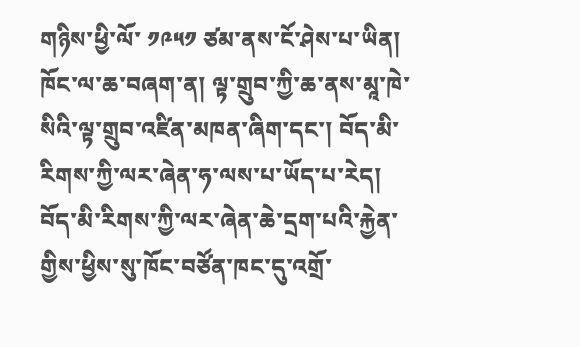གཉིས་ཕྱི་ལོ་ ༡༩༥༡ ཙམ་ནས་ངོ་ཤེས་པ་ཡིན། ཁོང་ལ་ཆ་བཞག་ན། ལྟ་གྲུབ་ཀྱི་ཆ་ནས་མཱ་ཁེ་སིའི་ལྟ་གྲུབ་འཛིན་མཁན་ཞིག་དང་། བོད་མི་རིགས་ཀྱི་ལར་ཞེན་ཧ་ལས་པ་ཡོད་པ་རེད། བོད་མི་རིགས་ཀྱི་ལར་ཞེན་ཆེ་དྲག་པའི་རྐྱེན་གྱིས་ཕྱིས་སུ་ཁོང་བཙོན་ཁང་དུ་འགྲོ་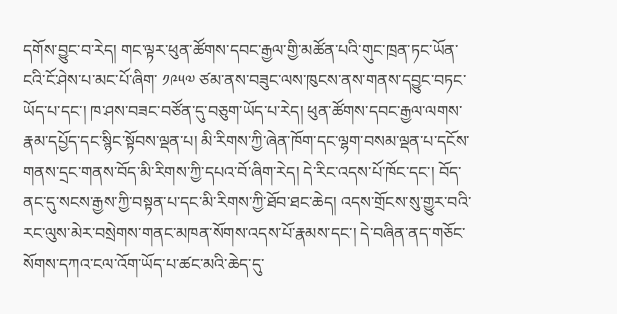དགོས་བྱུང་བ་རེད། གང་ལྟར་ཕུན་ཚོགས་དབང་རྒྱལ་གྱི་མཚོན་པའི་གུང་ཁྲན་ཏང་ཡོན་ངའི་ངོ་ཤེས་པ་མང་པོ་ཞིག་ ༡༩༥༧ ཙམ་ནས་བཟུང་ལས་ཁུངས་ནས་གནས་དབྱུང་བཏང་ཡོད་པ་དང་། ཁ་ཤས་བཟང་བཙོན་དུ་བཅུག་ཡོད་པ་རེད། ཕུན་ཚོགས་དབང་རྒྱལ་ལགས་རྣམ་དཔྱོད་དང་སྙིང་སྟོབས་ལྡན་པ། མི་རིགས་ཀྱི་ཞེན་ཁོག་དང་ལྷག་བསམ་ལྡན་པ་དངོས་གནས་དྲང་གནས་བོད་མི་རིགས་ཀྱི་དཔའ་བོ་ཞིག་རེད། དེ་རིང་འདས་པོ་ཁོང་དང་། བོད་ནང་དུ་སངས་རྒྱས་ཀྱི་བསྟན་པ་དང་མི་རིགས་ཀྱི་ཐོབ་ཐང་ཆེད། འདས་གྲོངས་སུ་གྱུར་བའི་རང་ལུས་མེར་བསྲེགས་གནང་མཁན་སོགས་འདས་པོ་རྣམས་དང་། དེ་བཞིན་ནད་གཅོང་སོགས་དཀའ་ངལ་འོག་ཡོད་པ་ཚང་མའི་ཆེད་དུ་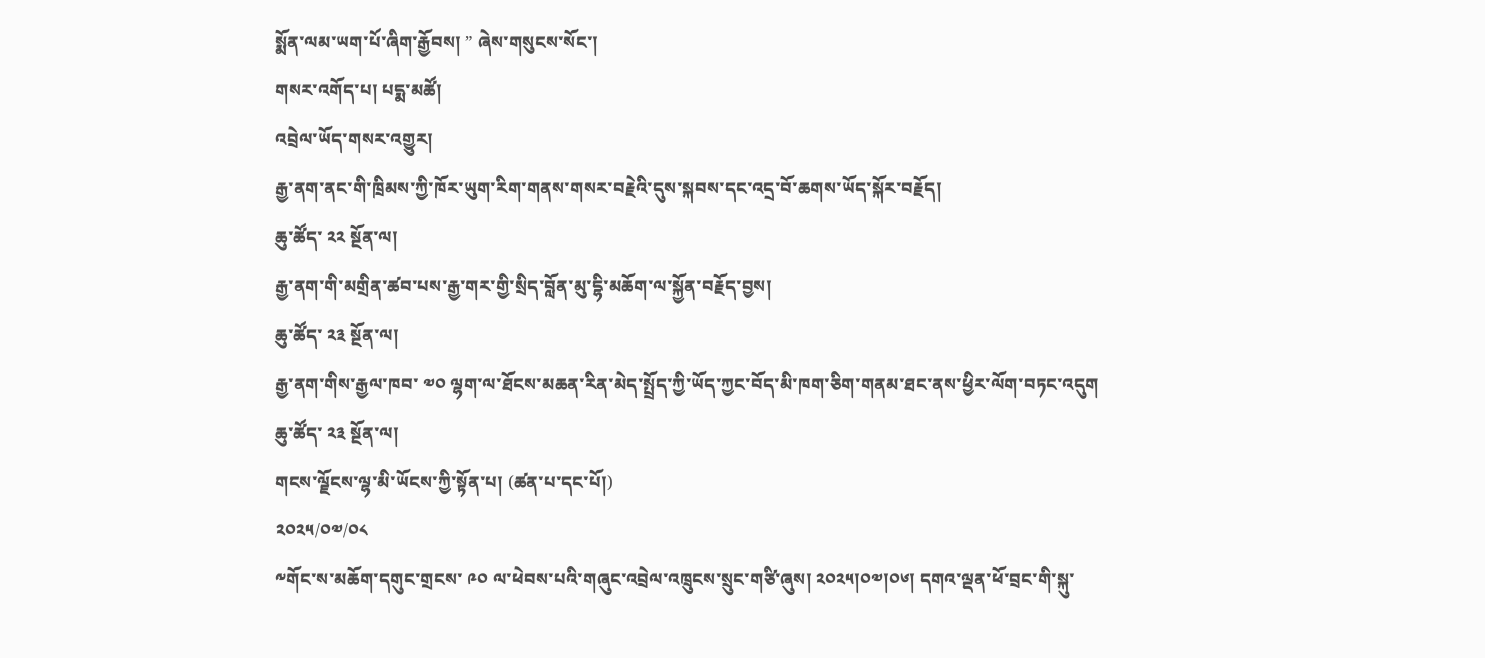སྨོན་ལམ་ཡག་པོ་ཞིག་རྒྱོབས། ” ཞེས་གསུངས་སོང་།
གསར་འགོད་པ། པདྨ་མཚོ།
འབྲེལ་ཡོད་གསར་འགྱུར།
རྒྱ་ནག་ནང་གི་ཁྲིམས་ཀྱི་ཁོར་ཡུག་རིག་གནས་གསར་བརྗེའི་དུས་སྐབས་དང་འདྲ་བོ་ཆགས་ཡོད་སྐོར་བརྗོད།
ཆུ་ཚོད་ ༢༢ སྔོན་ལ།
རྒྱ་ནག་གི་མགྲིན་ཚབ་པས་རྒྱ་གར་གྱི་སྲིད་བློན་མུ་དྷི་མཆོག་ལ་སྐྱོན་བརྗོད་བྱས།
ཆུ་ཚོད་ ༢༣ སྔོན་ལ།
རྒྱ་ནག་གིས་རྒྱལ་ཁབ་ ༧༠ ལྷག་ལ་ཐོངས་མཆན་རིན་མེད་སྤྲོད་ཀྱི་ཡོད་ཀྱང་བོད་མི་ཁག་ཅིག་གནམ་ཐང་ནས་ཕྱིར་ལོག་བཏང་འདུག
ཆུ་ཚོད་ ༢༣ སྔོན་ལ།
གངས་ལྗོངས་ལྷ་མི་ཡོངས་ཀྱི་སྟོན་པ། (ཚན་པ་དང་པོ།)
༢༠༢༥/༠༧/༠༨
༸གོང་ས་མཆོག་དགུང་གྲངས་ ༩༠ ལ་ཕེབས་པའི་གཞུང་འབྲེལ་འཁྲུངས་སྲུང་གཙི་ཞུས། ༢༠༢༥།༠༧།༠༦། དགའ་ལྡན་ཕོ་བྲང་གི་སྐུ་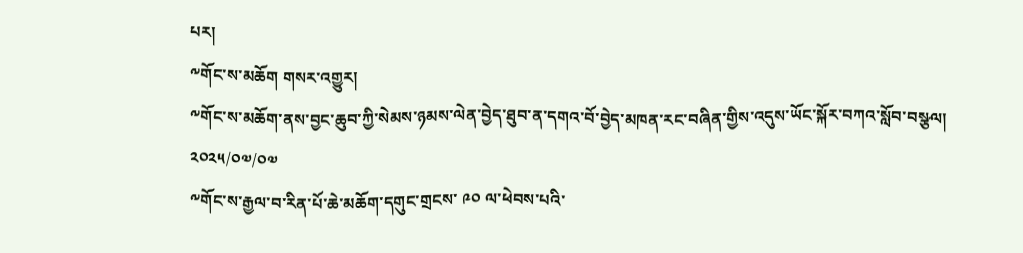པར།
༸གོང་ས་མཆོག གསར་འགྱུར།
༸གོང་ས་མཆོག་ནས་བྱང་ཆུབ་ཀྱི་སེམས་ཉམས་ལེན་བྱེད་ཐུབ་ན་དགའ་བོ་བྱེད་མཁན་རང་བཞིན་གྱིས་འདུས་ཡོང་སྐོར་བཀའ་སློབ་བསྩལ།
༢༠༢༥/༠༧/༠༧
༸གོང་ས་རྒྱལ་བ་རིན་པོ་ཆེ་མཆོག་དགུང་གྲངས་ ༩༠ ལ་ཕེབས་པའི་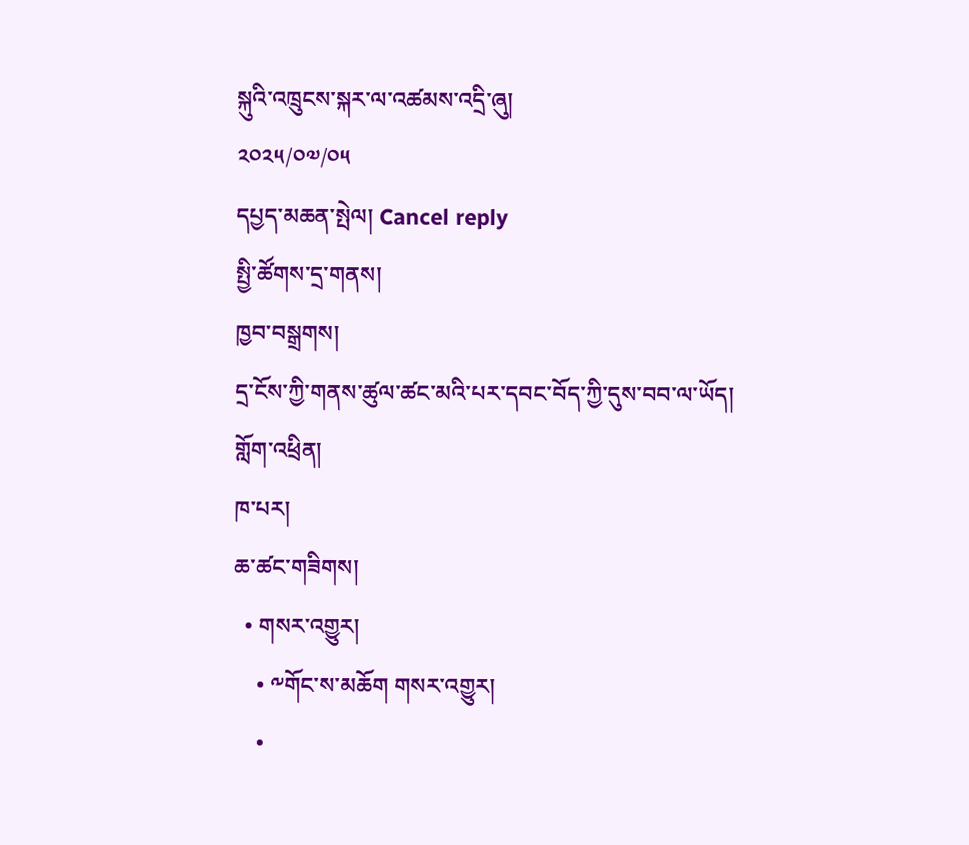སྐུའི་འཁྲུངས་སྐར་ལ་འཚམས་འདྲི་ཞུ།
༢༠༢༥/༠༧/༠༥
དཔྱད་མཆན་སྤེལ། Cancel reply
སྤྱི་ཚོགས་དྲ་གནས།
ཁྱབ་བསྒྲགས།
དྲ་ངོས་ཀྱི་གནས་ཚུལ་ཚང་མའི་པར་དབང་བོད་ཀྱི་དུས་བབ་ལ་ཡོད།
གློག་འཕྲིན།
ཁ་པར།
ཆ་ཚང་གཟིགས།
  • གསར་འགྱུར།
    • ༸གོང་ས་མཆོག གསར་འགྱུར།
    •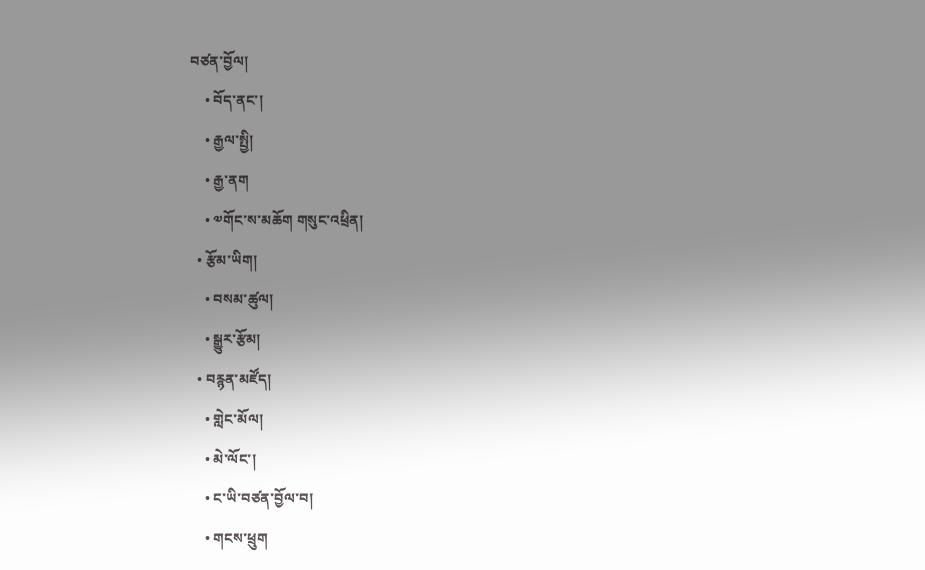བཙན་བྱོལ།
    • བོད་ནང་།
    • རྒྱལ་སྤྱི།
    • རྒྱ་ནག
    • ༧གོང་ས་མཆོག གསུང་འཕྲིན།
  • རྩོམ་ཡིག།
    • བསམ་ཚུལ།
    • སྒྱུར་རྩོམ།
  • བརྙན་མཛོད།
    • གླེང་མོལ།
    • མེ་ལོང་།
    • ང་ཡི་བཙན་བྱོལ་བ།
    • གངས་ཕྲུག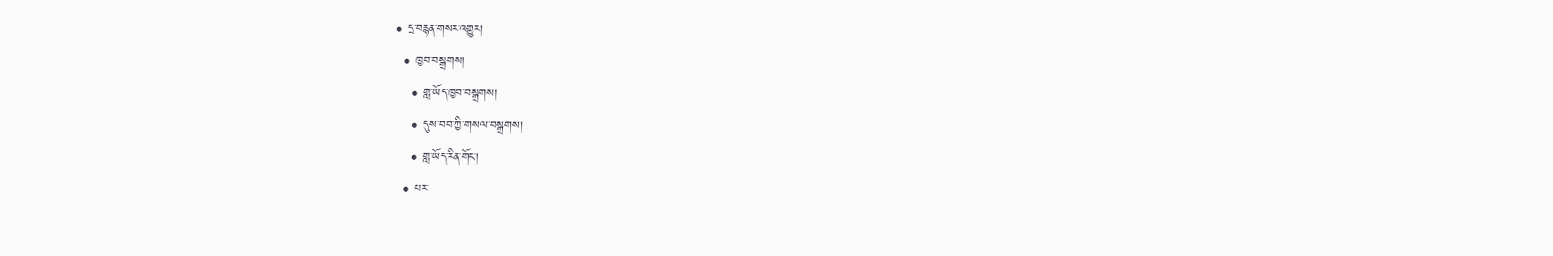• དྲ་བརྙན་གསར་འགྱུར།
  • ཁྱབ་བསྒྲགས།
    • གླ་ཡོད་ཁྱབ་བསྒྲགས།
    • དུས་བབ་ཀྱི་གསལ་བསྒྲགས།
    • གླ་ཡོད་རིན་གོང་།
  • པར་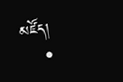མཛོད།
    •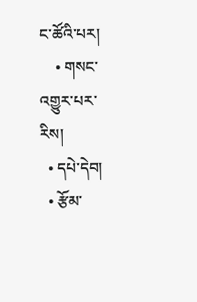ང་ཚོའི་པར།
    • གསང་འགྱུར་པར་རིས།
  • དཔེ་དེབ།
  • རྩོམ་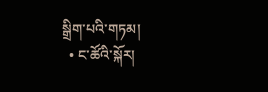སྒྲིག་པའི་གཏམ།
  • ང་ཚོའི་སྐོར།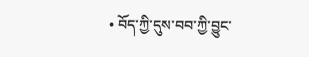• བོད་ཀྱི་དུས་བབ་ཀྱི་བྱུང་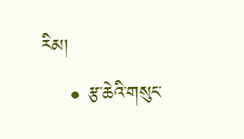རིམ།
    • རྩ་ཆེའི་གསུང་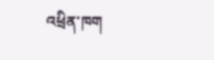འཕྲིན་ཁག